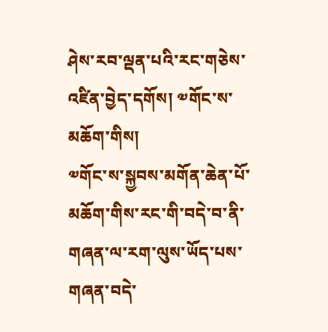ཤེས་རབ་ལྡན་པའི་རང་གཅེས་འཛིན་བྱེད་དགོས། ༧གོང་ས་མཆོག་གིས།
༧གོང་ས་སྐྱབས་མགོན་ཆེན་པོ་མཆོག་གིས་རང་གི་བདེ་བ་ནི་གཞན་ལ་རག་ལུས་ཡོད་པས་གཞན་བདེ་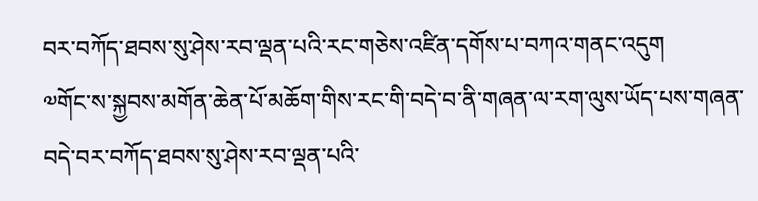བར་བཀོད་ཐབས་སུ་ཤེས་རབ་ལྡན་པའི་རང་གཅེས་འཛིན་དགོས་པ་བཀའ་གནང་འདུག
༧གོང་ས་སྐྱབས་མགོན་ཆེན་པོ་མཆོག་གིས་རང་གི་བདེ་བ་ནི་གཞན་ལ་རག་ལུས་ཡོད་པས་གཞན་བདེ་བར་བཀོད་ཐབས་སུ་ཤེས་རབ་ལྡན་པའི་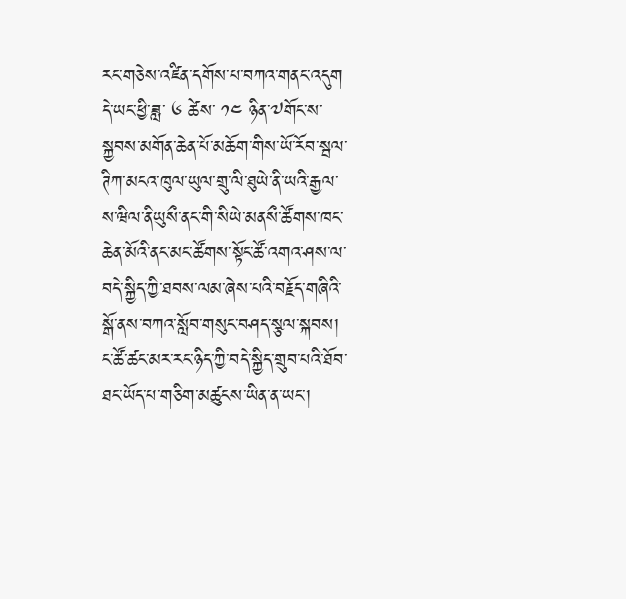རང་གཅེས་འཛིན་དགོས་པ་བཀའ་གནང་འདུག
དེ་ཡང་ཕྱི་ཟླ་ ༦ ཚེས་ ༡༤ ཉིན་༧གོང་ས་སྐྱབས་མགོན་ཆེན་པོ་མཆོག་གིས་ཡོ་རོབ་སྦལ་ཊིཀ་མངའ་ཁུལ་ཡུལ་གྲུ་ལི་ཐུཡེ་ནི་ཡའི་རྒྱལ་ས་ཝིལ་ནིཡུསྀ་ནང་གི་སིཡེ་མནསྀ་ཚོགས་ཁང་ཆེན་མོའི་ནང་མང་ཚོགས་སྟོང་ཚོ་འགའ་ཤས་ལ་བདེ་སྐྱིད་ཀྱི་ཐབས་ལམ་ཞེས་པའི་བརྗོད་གཞིའི་སྒོ་ནས་བཀའ་སློབ་གསུང་བཤད་སྩལ་སྐབས། ང་ཚོ་ཚང་མར་རང་ཉིད་ཀྱི་བདེ་སྐྱིད་གྲུབ་པའི་ཐོབ་ཐང་ཡོད་པ་གཅིག་མཚུངས་ཡིན་ན་ཡང་།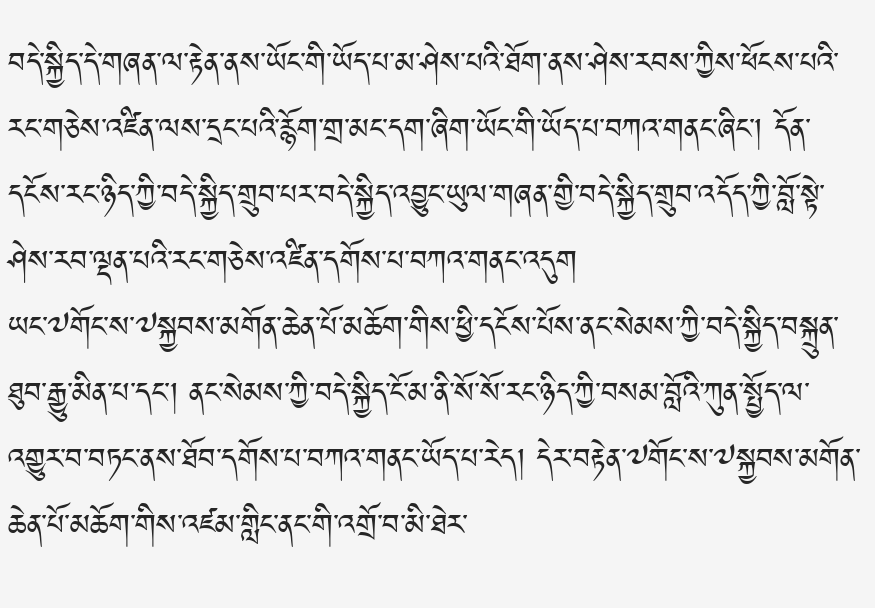བདེ་སྐྱིད་དེ་གཞན་ལ་རྟེན་ནས་ཡོང་གི་ཡོད་པ་མ་ཤེས་པའི་ཐོག་ནས་ཤེས་རབས་ཀྱིས་ཕོངས་པའི་རང་གཅེས་འཛིན་ལས་དྲང་པའི་རྙོག་གྲ་མང་དག་ཞིག་ཡོང་གི་ཡོད་པ་བཀའ་གནང་ཞིང་། དོན་དངོས་རང་ཉིད་ཀྱི་བདེ་སྐྱིད་གྲུབ་པར་བདེ་སྐྱིད་འབྱུང་ཡུལ་གཞན་གྱི་བདེ་སྐྱིད་གྲུབ་འདོད་ཀྱི་བློ་སྟེ་ཤེས་རབ་ལྡན་པའི་རང་གཅེས་འཛིན་དགོས་པ་བཀའ་གནང་འདུག
ཡང་༧གོང་ས་༧སྐྱབས་མགོན་ཆེན་པོ་མཆོག་གིས་ཕྱི་དངོས་པོས་ནང་སེམས་ཀྱི་བདེ་སྐྱིད་བསྐྲུན་ཐུབ་རྒྱུ་མིན་པ་དང་། ནང་སེམས་ཀྱི་བདེ་སྐྱིད་ངོ་མ་ནི་སོ་སོ་རང་ཉིད་ཀྱི་བསམ་བློའི་ཀུན་སྤྱོད་ལ་འགྱུར་བ་བཏང་ནས་ཐོབ་དགོས་པ་བཀའ་གནང་ཡོད་པ་རེད། དེར་བརྟེན་༧གོང་ས་༧སྐྱབས་མགོན་ཆེན་པོ་མཆོག་གིས་འཛམ་གླིང་ནང་གི་འགྲོ་བ་མི་ཐེར་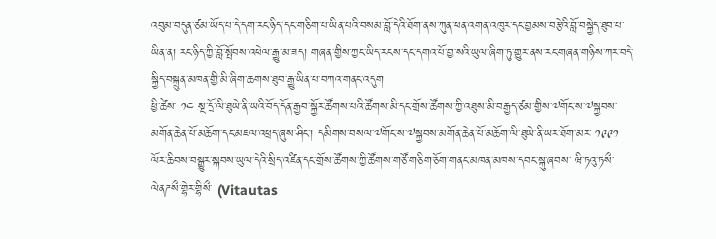འབུམ་བདུན་ཙམ་ཡོད་པ་དེ་དག་རང་ཉིད་དང་གཅིག་པ་ཡིན་པའི་བསམ་བློ་དེའི་ཐོག་ནས་ཀུན་ཕན་འགན་འཁུར་དང་བྱམས་བརྩེའི་བློ་བསྐྱེད་ཐུབ་པ་ཡིན་ན། རང་ཉིད་ཀྱི་བློ་སྤོབས་འཕེལ་རྒྱུ་མ་ཟད། གཞན་གྱིས་ཀྱང་ཡིད་རངས་དང་དགའ་པོ་བྱ་སའི་ཡུལ་ཞིག་ཏུ་གྱུར་ནས་རང་གཞན་གཉིས་ཀར་བདེ་སྐྱིད་བསྐྲུན་མཁན་གྱི་མི་ཞིག་ཆགས་ཐུབ་རྒྱུ་ཡིན་པ་བཀའ་གནང་འདུག
ཕྱི་ཚེས་ ༡༤ སྔ་དྲོ་ལི་ཐུཡེ་ནི་ཡའི་བོད་དོན་རྒྱབ་སྐྱོར་ཚོགས་པའི་ཚོགས་མི་དང་གྲོས་ཚོགས་ཀྱི་འཐུས་མི་བརྒྱད་ཙམ་གྱིས་༧གོང་ས་༧སྐྱབས་མགོན་ཆེན་པོ་མཆོག་དང་མཇལ་འཕྲད་ཞུས་ཤིང་། དམིགས་བསལ་༧གོང་ས་༧སྐྱབས་མགོན་ཆེན་པོ་མཆོག་ལི་ཐུཡེ་ནི་ཡར་ཐོག་མར་ ༡༩༩༡ ལོར་ཆིབས་བསྒྱུར་སྐབས་ཡུལ་དེའི་སྲིད་འཛིན་དང་གྲོས་ཚོགས་ཀྱི་ཚོགས་གཙོ་གཅིག་ཅོག་གནང་མཁན་མཁས་དབང་སྐུ་ཞབས་ ཝི་ཏའུ་ཏསྀ་ ལེནཌསྀ་གྷེར་གྷིསྀ་ (Vitautas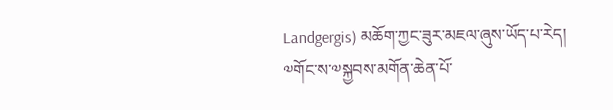Landgergis) མཆོག་ཀྱང་ཟུར་མཇལ་ཞུས་ཡོད་པ་རེད།
༧གོང་ས་༧སྐྱབས་མགོན་ཆེན་པོ་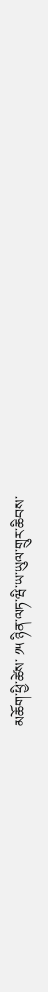མཆོག་ཕྱི་ཚེས་ ༡༥ ཉིན་ལཏ་ཝི་ཡ་ཡུལ་གྲུར་ཆིབས་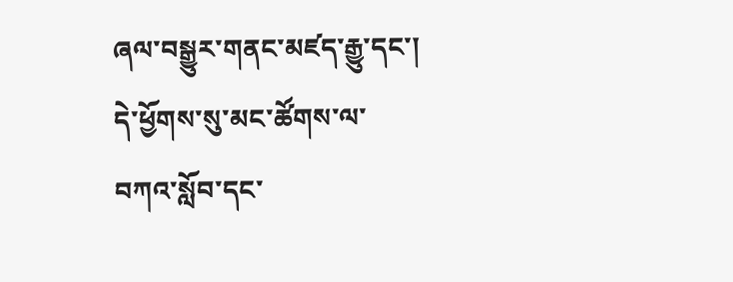ཞལ་བསྒྱུར་གནང་མཛད་རྒྱུ་དང་། དེ་ཕྱོགས་སུ་མང་ཚོགས་ལ་བཀའ་སློབ་དང་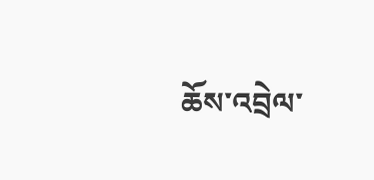ཆོས་འབྲེལ་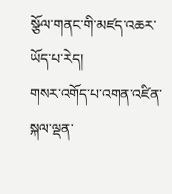སྩོལ་གནང་གི་མཛད་འཆར་ཡོད་པ་རེད།
གསར་འགོད་པ་འགན་འཛིན་སྐལ་ལྡན་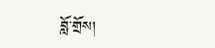བློ་གྲོས།